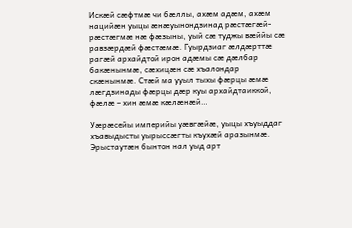Искæй сæфтмæ чи бæллы, ахæм адæм, ахæм нацийæн уыцы æнæуынондзинад рæстæгæй-рæстæгмæ нæ фæзыны, уый сæ туджы вæййы сæ равзæрдæй фæстæмæ. Гуырдзиаг æлдæрттæ рагæй архайдтой ирон адæмы сæ дæлбар бакæнынмæ, сæхицæн сæ хъалондар скæнынмæ. Стæй ма ууыл тыхы фæрцы æмæ лæгдзинады фæрцы дæр куы архайдтаиккой, фæлæ – хин æмæ кæлæнæй…

Уæрæсейы империйы уæвгæйæ, уыцы хъуыддаг хъавыдысты уырыссæгты къухæй аразынмæ. Эрыстаутæн бынтон нал уыд арт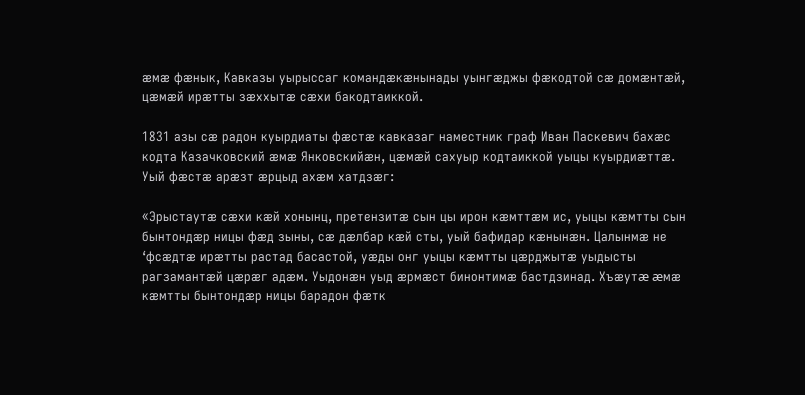æмæ фæнык, Кавказы уырыссаг командæкæнынады уынгæджы фæкодтой сæ домæнтæй, цæмæй ирæтты зæххытæ сæхи бакодтаиккой.

1831 азы сæ радон куырдиаты фæстæ кавказаг наместник граф Иван Паскевич бахæс кодта Казачковский æмæ Янковскийæн, цæмæй сахуыр кодтаиккой уыцы куырдиæттæ. Уый фæстæ арæзт æрцыд ахæм хатдзæг:

«Эрыстаутæ сæхи кæй хонынц, претензитæ сын цы ирон кæмттæм ис, уыцы кæмтты сын бынтондæр ницы фæд зыны, сæ дæлбар кæй сты, уый бафидар кæнынæн. Цалынмæ не ‘фсæдтæ ирæтты растад басастой, уæды онг уыцы кæмтты цæрджытæ уыдысты рагзамантæй цæрæг адæм. Уыдонæн уыд æрмæст бинонтимæ бастдзинад. Хъæутæ æмæ кæмтты бынтондæр ницы барадон фæтк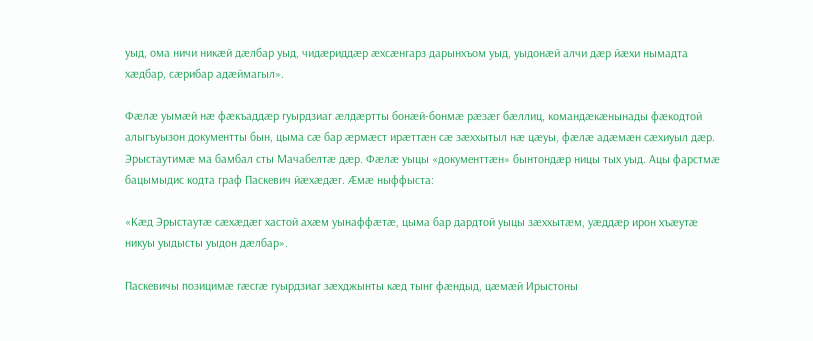уыд, ома ничи никæй дæлбар уыд, чидæриддæр æхсæнгарз дарынхъом уыд, уыдонæй алчи дæр йæхи нымадта хæдбар, сæрибар адæймагыл».

Фæлæ уымæй нæ фæкъаддæр гуырдзиаг æлдæртты бонæй-бонмæ рæзæг бæллиц, командæкæнынады фæкодтой алыгъуызон документты бын, цыма сæ бар æрмæст ирæттæн сæ зæххытыл нæ цæуы, фæлæ адæмæн сæхиуыл дæр. Эрыстаутимæ ма бамбал сты Мачабелтæ дæр. Фæлæ уыцы «документтæн» бынтондæр ницы тых уыд. Ацы фарстмæ бацымыдис кодта граф Паскевич йæхæдæг. Æмæ ныффыста:

«Кæд Эрыстаутæ сæхæдæг хастой ахæм уынаффæтæ, цыма бар дардтой уыцы зæххытæм, уæддæр ирон хъæутæ никуы уыдысты уыдон дæлбар».

Паскевичы позицимæ гæсгæ гуырдзиаг зæхджынты кæд тынг фæндыд, цæмæй Ирыстоны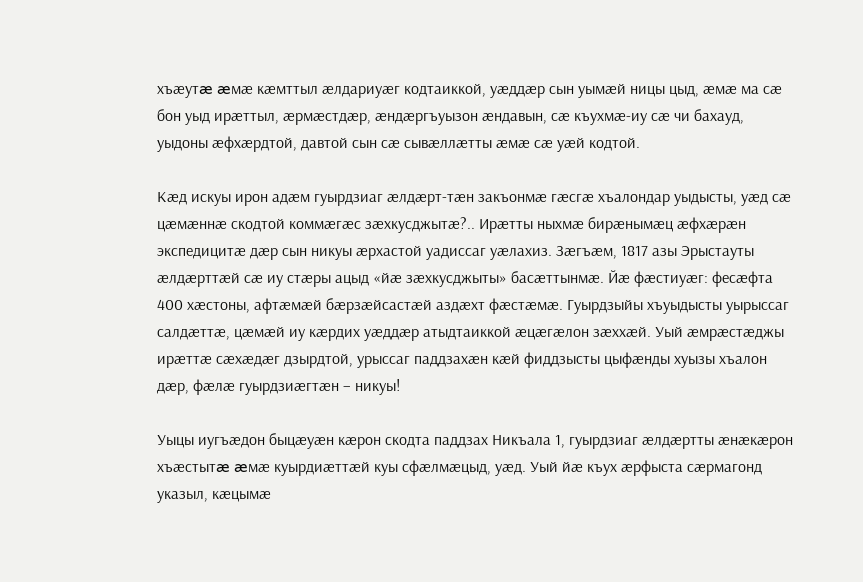хъæутæ æмæ кæмттыл æлдариуæг кодтаиккой, уæддæр сын уымæй ницы цыд, æмæ ма сæ бон уыд ирæттыл, æрмæстдæр, æндæргъуызон æндавын, сæ къухмæ-иу сæ чи бахауд, уыдоны æфхæрдтой, давтой сын сæ сывæллæтты æмæ сæ уæй кодтой.

Кæд искуы ирон адæм гуырдзиаг æлдæрт-тæн закъонмæ гæсгæ хъалондар уыдысты, уæд сæ цæмæннæ скодтой коммæгæс зæхкусджытæ?.. Ирæтты ныхмæ бирæнымæц æфхæрæн экспедицитæ дæр сын никуы æрхастой уадиссаг уæлахиз. Зæгъæм, 1817 азы Эрыстауты æлдæрттæй сæ иу стæры ацыд «йæ зæхкусджыты» басæттынмæ. Йæ фæстиуæг: фесæфта 400 хæстоны, афтæмæй бæрзæйсастæй аздæхт фæстæмæ. Гуырдзыйы хъуыдысты уырыссаг салдæттæ, цæмæй иу кæрдих уæддæр атыдтаиккой æцæгæлон зæххæй. Уый æмрæстæджы ирæттæ сæхæдæг дзырдтой, урыссаг паддзахæн кæй фиддзысты цыфæнды хуызы хъалон дæр, фæлæ гуырдзиæгтæн – никуы!

Уыцы иугъæдон быцæуæн кæрон скодта паддзах Никъала 1, гуырдзиаг æлдæртты æнæкæрон хъæстытæ æмæ куырдиæттæй куы сфæлмæцыд, уæд. Уый йæ къух æрфыста сæрмагонд указыл, кæцымæ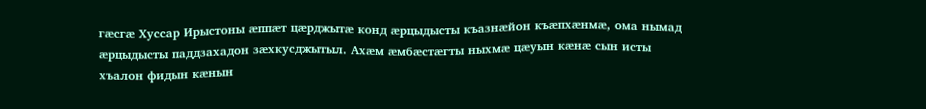гæсгæ Хуссар Ирыстоны æппæт цæрджытæ конд æрцыдысты къазнæйон къæпхæнмæ, ома нымад æрцыдысты паддзахадон зæхкусджытыл. Ахæм æмбæстæгты ныхмæ цæуын кæнæ сын исты хъалон фидын кæнын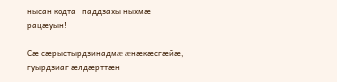нысан кодта   паддзахы ныхмæ рацæуын!

Сæ сæрыстырдзинадмæ æнæкæсгæйæ, гуырдзиаг æлдæрттæн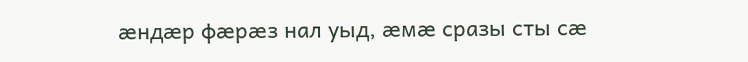æндæр фæрæз нал уыд, æмæ сразы сты сæ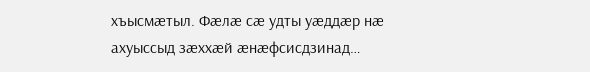хъысмæтыл. Фæлæ сæ удты уæддæр нæ ахуыссыд зæххæй æнæфсисдзинад…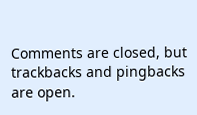Comments are closed, but trackbacks and pingbacks are open.